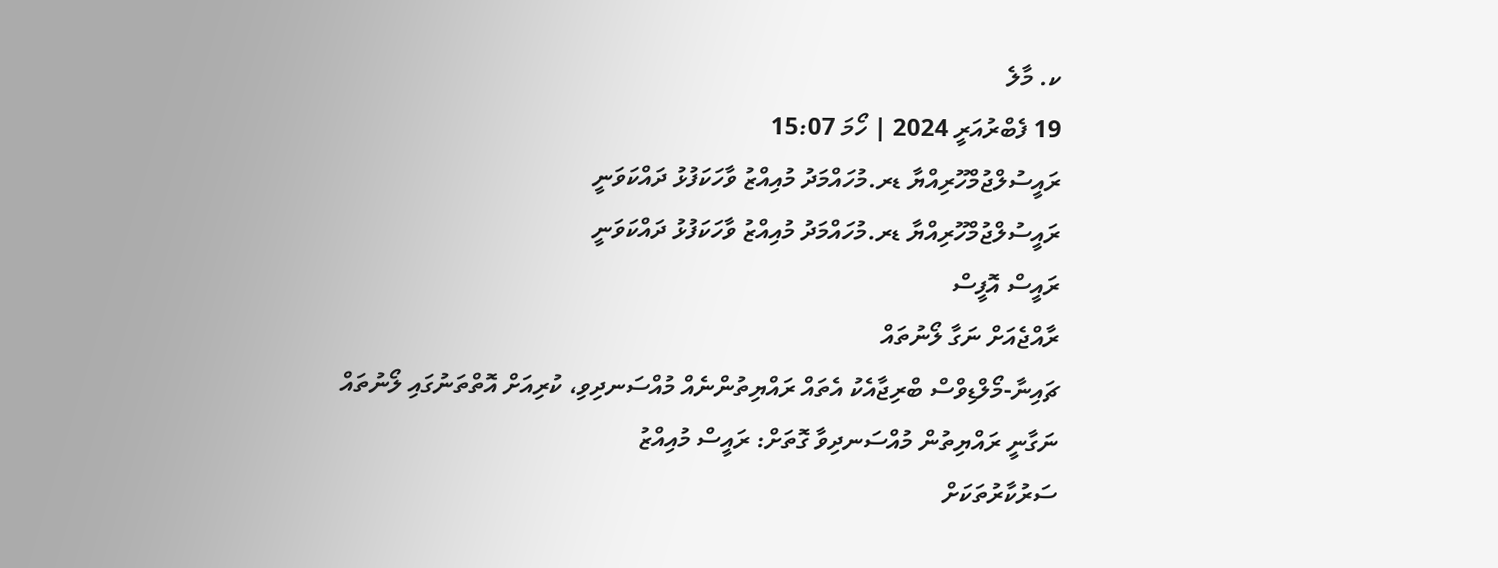ކ. މާލެ
19 ފެބްރުއަރީ 2024 | ހޯމަ 15:07
ރައީސުލްޖުމްހޫރިއްޔާ ޑރ.މުހައްމަދު މުއިއްޒު ވާހަކަފުޅު ދައްކަވަނީ
ރައީސުލްޖުމްހޫރިއްޔާ ޑރ.މުހައްމަދު މުއިއްޒު ވާހަކަފުޅު ދައްކަވަނީ
ރައީސް އޮފީސް
ރާއްޖެއަށް ނަގާ ލޯނުތައް
ޗައިނާ-މޯލްޑިވްސް ބްރިޖާއެކު އެތައް ރައްޔިތުންނެއް މުއްސަނދިވި، ކުރިއަށް އޮތްތަނުގައި ލޯނުތައް ނަގާނީ ރައްޔިތުން މުއްސަނދިވާ ގޮތަށް: ރައީސް މުއިއްޒު
ސަރުކާރުތަކަށް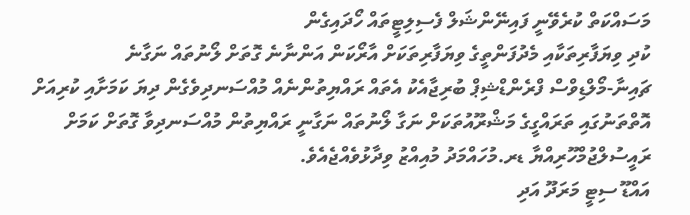މަސައްކަތް ކުރެވޭނީ ފައިނޭންޝަލް ފެސިލިޓީތައް ހޯދައިގެން
ކުދި ވިޔަފާރިތަކާއި މެދުފަންތީގެ ވިޔަފާރިތަކަށް އާރޯކަން އަންނާނެ ގޮތަށް ލޯނުތައް ނަގާނެ
ޗައިނާ-މޯލްޑިވްސް ފްރެންޑްޝިޕް ބުރިޖާއެކު އެތައް ރައްޔިތުންނެއް މުއްސަނދިވެގެން ދިޔަ ކަމަށާއި ކުރިއަށް އޮތްތަނުގައި ތަރައްގީގެ މަޝްރޫއުތަކަށް ނަގާ ލޯނުތައް ނަގާނީ ރައްޔިތުން މުއްސަނދިވާ ގޮތަށް ކަމަށް ރައީސުލްޖުމްހޫރިއްޔާ ޑރ.މުހައްމަދު މުއިއްޒު ވިދާޅުވެއްޖެއެވެ.
އައްޑޫ ސިޓީ މަރަދޫ އަދި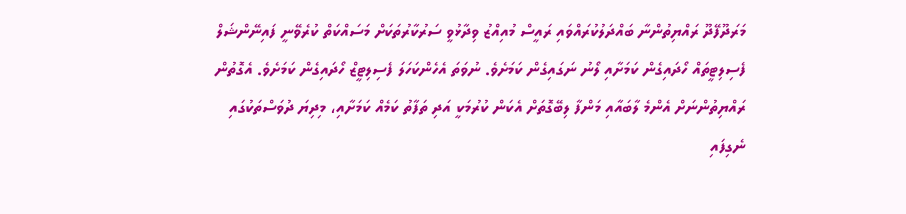މަރަދޫފޭދޫ ރައްޔިތުންނާ ބައްދަލުކުރައްވައި ރައީސް މުއިއްޒު ވިދާޅުވީ ސަރުކާރުތަކަށް މަސައްކަތް ކުރެވޭނީ ފައިނޭންޝަލް ފެސިލިޓީތައް ހޯދައިގެން ކަމަށާއި ލޯނު ނަގައިގެން ކަމަށެވެ. ނުވަތަ އެހެންކަހަލަ ފެސިލިޓީޒް ހޯދައިގެން ކަމަށެވެ. އެގޮތުން ރައްޔިތުންނަށް އެންމެ ލާބައާއި މަންފާ ލިބޭގޮތަށް އެކަން ކުރުމަކީ އަދި ތަފާތު ކަމެއް ކަމަށާއި، މިދިޔަ ދުވަސްތަކުގައި ނެގިފައި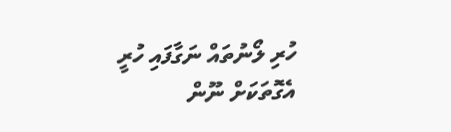ހުރި ލޯނުތައް ނަގާފައި ހުރީ އެގޮތަކަށް ނޫން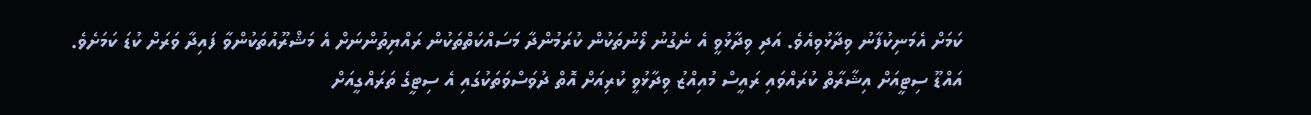ކަމަށް އެމަނިކުފާނު ވިދާޅުވިއެވެ. އަދި ވިދާޅުވީ އެ ނެގުނު ލޯނުތަކުން ކުރަމުންދާ މަސައްކަތްތަކުން ރައްޔިތުންނަށް އެ މަޝްރޫއުތަކުންވާ ފައިދާ ވަރަށް ކުޑަ ކަމަށެވެ.
އައްޑޫ ސިޓީއަށް އިޝާރާތް ކުރައްވައި ރައީސް މުއިއްޒު ވިދާޅުވީ ކުރިއަށް އޮތް ދުވަސްވަތަކުގައި އެ ސިޓީގެ ތަރައްގީއަށް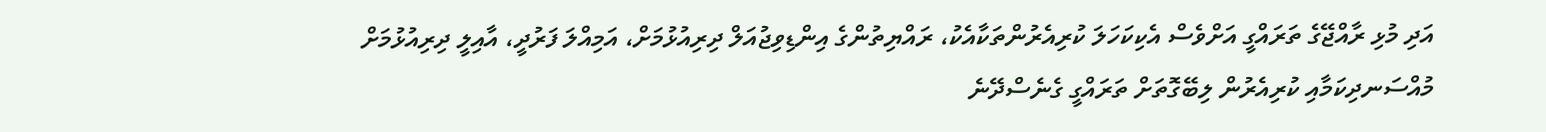އަދި މުޅި ރާއްޖޭގެ ތަރައްގީ އަށްވެސް އެކިކަހަލަ ކުރިއެރުންތަކާއެކު، ރައްޔިތުންގެ އިންޑިވިޖުއަލް ދިރިއުޅުމަށް، އަމިއްލަ ފަރުދީ، އާއިލީ ދިރިއުޅުމަށް މުއްސަނދިކަމާއި ކުރިއެރުން ލިބޭގޮތަށް ތަރައްގީ ގެނެސްދޭނެ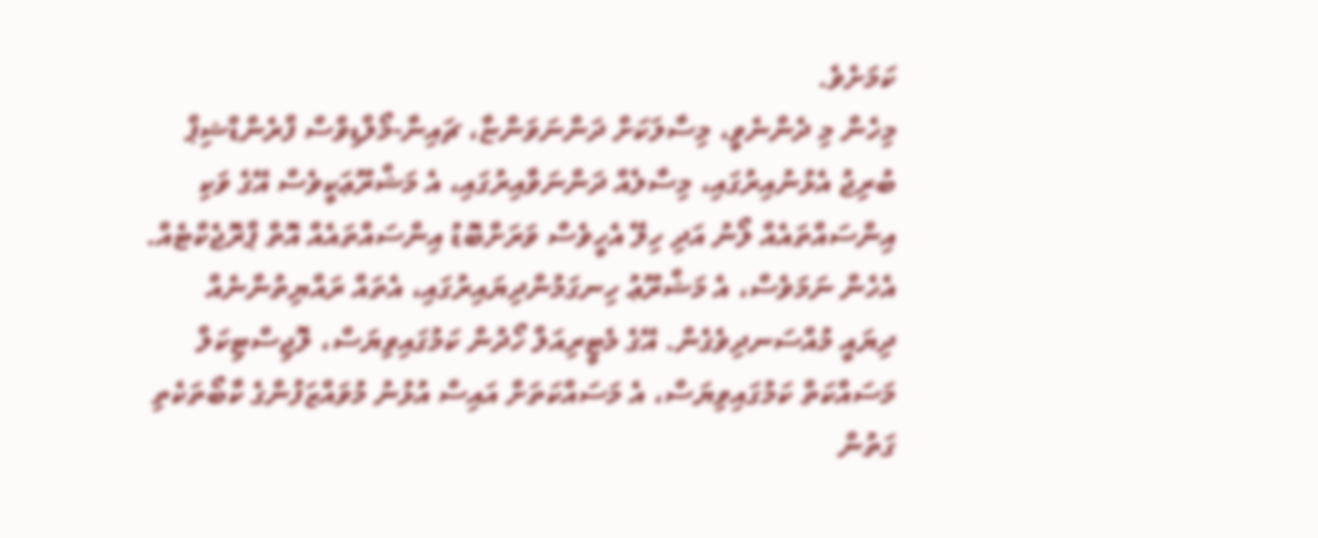ކަމަށެވެ.
މިހެން މި ދެންނެވީ، މިސާލަކަށް ދަންނަވަންޏާ، ޗައިނާ-މޯލްޑިވްސް ފްރެންޑްޝިޕް ބުރިޖު އެޅުނުއިރުގައި، މިސާލެއް ދަންނަވާއިރުގައި، އެ މަޝްރޫޢަކީވެސް އޭގެ ވަކި އިންސައްތައެއް ލޯނު އަދި ހިލޭ އެހީވެސް ވަރަށްބޮޑު އިންސައްތައެއް އޮތް ޕްރޮޖެކްޓެއް. އެހެން ނަމަވެސް، އެ މަޝްރޫޢު ހިނގަމުންދިޔައިރުގައި، އެތައް ރައްޔިތުންނެއް ދިޔައީ މުއްސަނދިވެގެން. އޭގެ މެޓީރިއަލް ހޯދުން ކަމުގައިވިޔަސް، ލޮޖިސްޓިކަލް މަސައްކަތް ކަމުގައިވިޔަސް، އެ މަސައްކަތަށް އައިސް އުޅުނު މުވައްޒަފުންގެ ކާބޯތަކެތި ގަތުން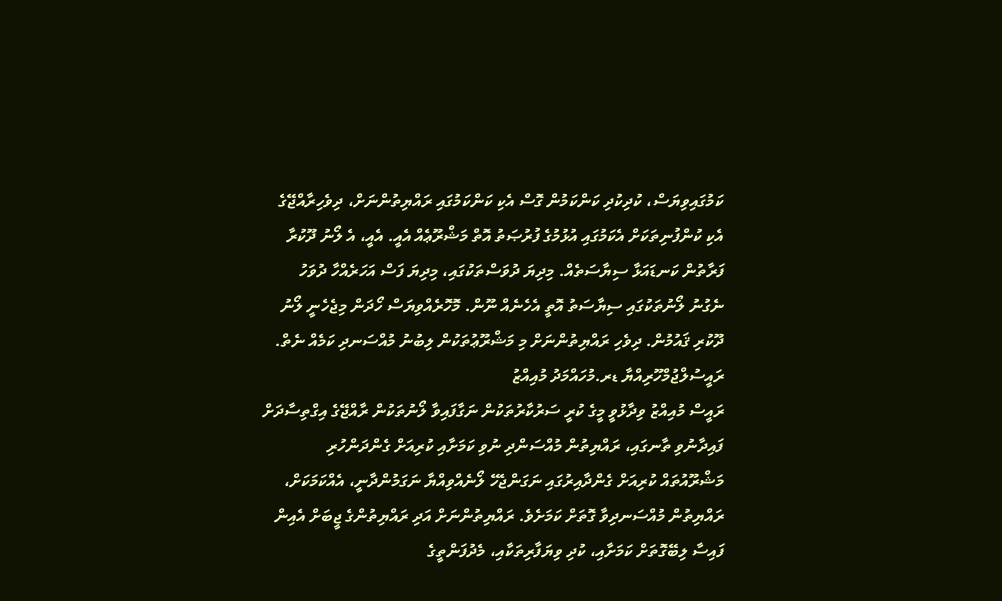ކަމުގައިވިޔަސް، ކުދިކުދި ކަންކަމުން ގޮސް އެކި ކަންކަމުގައި ރައްޔިތުންނަށް، ދިވެހިރާއްޖޭގެ އެކި ކުންފުނިތަކަށް އެކަމުގައި އުޅުމުގެ ފުރުޞަތު އޮތް މަޝްރޫޢެއް އެއީ. އެއީ، އެ ލޯނު ދޫކުރާ ފަރާތުން ކަނޑައަޅާ ސިޔާސަތެއް. މިދިޔަ ދުވަސްތަކުގައި، މިދިޔަ ފަސް އަހަރެއްހާ ދުވަހު ނެގުނު ލޯނުތަކުގައި ސިޔާސަތު އޮތީ އެހެނެއް ނޫން. މޮހޮރެއްވިޔަސް ހޯދަން މިޖެހެނީ ލޯނު ދޫކުރި ޤައުމުން. ދިވެހި ރައްޔިތުންނަށް މި މަޝްރޫޢުތަކުން ލިބުނު މުއްސަނދި ކަމެއް ނެތް.
ރައީސުލްޖުމްހޫރިއްޔާ ޑރ.މުހައްމަދު މުއިއްޒު
ރައީސް މުއިއްޒު ވިދާޅުވީ މީގެ ކުރީ ސަރުކާރުތަކުން ނަގާފައިވާ ލޯނުތަކުން ރާއްޖޭގެ އިގްތިސާދަށް ފައިދާނުވި ތާނގައި، ރައްޔިތުން މުއްސަންދި ނުވި ކަމަށާއި ކުރިއަށް ގެންދަންހުރި މަޝްރޫއުތައް ކުރިއަށް ގެންދާއިރުގައި ނަގަންޖެހޭ ލޯނެއްވިއްޔާ ނަގަމުންދާނީ، އެއްކަމަކަށް، ރައްޔިތުން މުއްސަނދިވާ ގޮތަށް ކަމަށެވެ. ރައްޔިތުންނަށް އަދި ރައްޔިތުންގެ ޖީބަށް އެއިން ފައިސާ ލިބޭގޮތަށް ކަމަށާއި، ކުދި ވިޔަފާރިތަކާއި، މެދުފަންތީގެ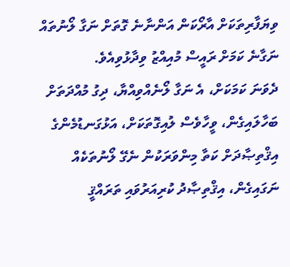ވިޔަފާރިތަކަށް އާރޯކަން އަންނާނެ ގޮތަށް ނަގާ ލޯނުތައް ނަގާނެ ކަމަށް ރައީސް މުއިއްޒު ވިދާޅުވިއެވެ.
ދެވަނަ ކަމަކަށް، އެ ނަގާ ލޯނެއްވިއްޔާ، ދިގު މުއްދަތަށް ބަހާލައިގެން، ވީހާވެސް ލުއިގޮތަކަށް، އަޅުގަނޑުމެންގެ އިޤްތިޞާދަށް ކަތާ މިންވަރަކުން ނެގޭ ލޯނުތަކެއް ނަގައިގެން، އިޤްތިޞާދު ކުރިއަރުވައި ތަރައްޤީ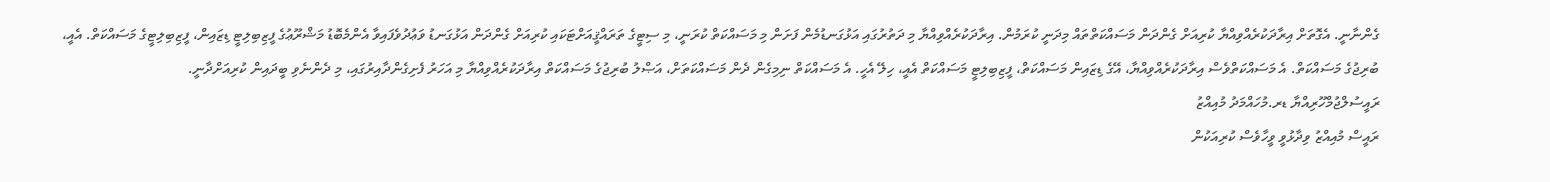ގެންނާނީ. އެގޮތަށް އިރާދަކުރެއްވިއްޔާ ކުރިއަށް ގެންދަން މަސައްކަތްތައް މިދަނީ ކުރަމުން. އިރާދަކުރެއްވިއްޔާ މި ދަތުރުގައި އަޅުގަނޑުމެން ފަށަން މި މަސައްކަތް ކުރަނީ، މި ސިޓީގެ ތަރައްޤީއަށްޓަކައި ކުރިއަށް ގެންދަން އަޅުގަނޑު ވަޢުދުވެފައިވާ އެންމެބޮޑު މަޝްރޫޢުގެ ފީޒިބިލިޓީ ޑިޒައިން، ފީޒިބިލިޓީގެ މަސައްކަތް. އެއީ، ބުރިޖުގެ މަސައްކަތް. އެ މަސައްކަތްވެސް އިރާދަކުރެއްވިއްޔާ، އޭގެ ޑިޒައިން މަސައްކަތް، ފީޒިބިލިޓީ މަސައްކަތް އެއީ، ހިލޭ އެހީ. އެ މަސައްކަތް ނިމިގެން ދެން މަސައްކަތަށް، އަޞްލު ބުރިޖުގެ މަސައްކަތް އިރާދަކުރެއްވިއްޔާ މި އަހަރު ފެށިގެންދާއިރުގައި، މި ދެންނެވި ބީދައިން ކުރިއަށްދާނީ.
ރައީސުލްޖުމްހޫރިއްޔާ ޑރ.މުހައްމަދު މުއިއްޒު
ރައީސް މުއިއްޒު ވިދާޅުވީ ވީހާވެސް ކުރިއަކުން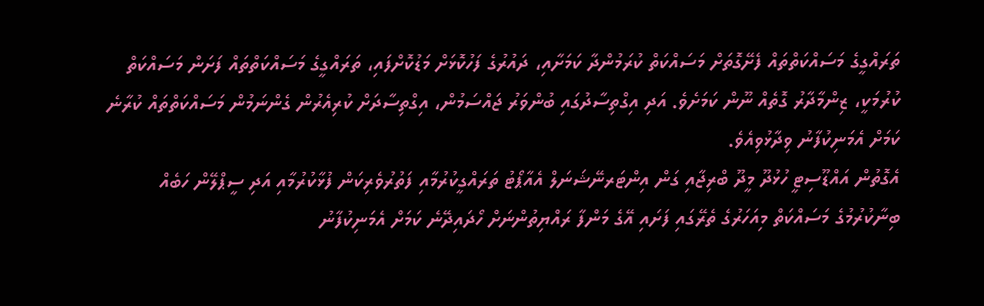ތަރައްގީގެ މަސައްކަތްތައް ފެށޭގޮތަށް މަސައްކަތް ކުރަމުންދާ ކަމަށާއި، ދައުރުގެ ފަހުކޮޅަށް މަޑުކޮށްފައި، ތަރައްގީގެ މަސައްކަތްތައް ފަށަން މަސައްކަތް ކުރުމަކީ، ޒިންމާދާރު ގޮތެއް ނޫން ކަމަށެވެ. އަދި އިގްތިސާދުގައި ބުންވަރު ޖައްސަމުން، އިގްތިސާދަށް ކުރިއެރުން ގެންނަމުން މަސައްކަތްތައް ކުރާނެ ކަމަށް އެމަނިކުފާނު ވިދާޅުވިއެވެ.
އެގޮތުން އައްޑޫސިޓީ ހުޅުދޫ މީދޫ ބްރިޖާއި ގަން އިންޓަރނޭޝަނަލް އެއާޕޯޓު ތަރައްގީކުރުމާއި ފަތުރުވެރިކަން ފުޅާކުރުމާއި އަދި ސީޕްލޭން ހަބެއް ބިނާކުރުމުގެ މަސައްކަތް މިއަހަރުގެ ތެރޭގައި ފަށައި އޭގެ މަންފާ ރައްޔިތުންނަށް ހޯދައިދޭނެ ކަމަށް އެމަނިކުފާނު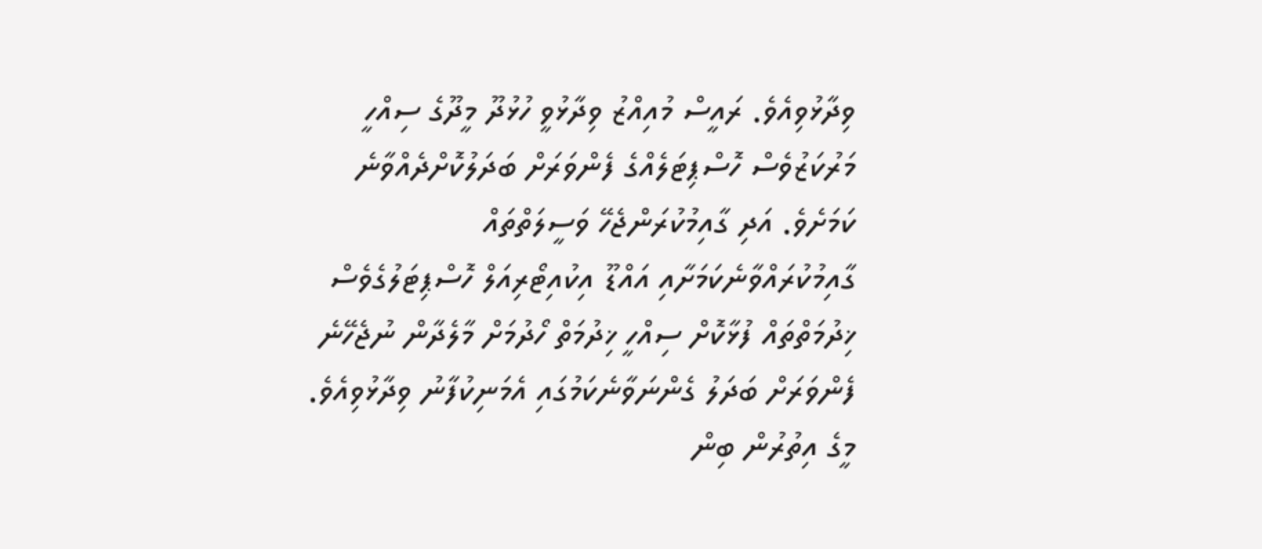ވިދާޅުވިއެވެ. ރައީސް މުއިއްޒު ވިދާޅުވީ ހުޅުދޫ މީދޫގެ ސިއްހީ މަރުކަޒުވެސް ހޮސްޕިޓަލެއްގެ ފެންވަރަށް ބަދަލުކޮށްދެއްވާނެ ކަމަށެވެ. އަދި ގާއިމުކުރަންޖެހޭ ވަސީލަތްތައް ގާއިމުކުރައްވާނެކަމަށާއި އައްޑޫ އިކުއިޓޯރިއަލް ހޮސްޕިޓަލުގެވެސް ޚިދުމަތްތައް ފުޅާކޮށް ސިއްހީ ޚިދުމަތް ހޯދުމަށް މާލެދާން ނުޖެހޭނެ ފެންވަރަށް ބަދަލު ގެންނަވާނެކަމުގައި އެމަނިކުފާނު ވިދާޅުވިއެވެ.
މީގެ އިތުރުން ބިން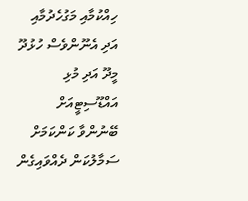ހިއްކުމާއި މަގުހެދުމާއި އަދި އެނޫންވެސް ހުޅުދޫ މީދޫ އަދި މުޅި އައްޑޫސިޓީއަށް ބޭނުންވާ ކަންކަމަށް ސަމާލުކަން ދެއްވައިގެން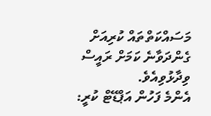މަސައްކަތްތައް ކުރިއަށް ގެންދަވާނެ ކަމަށް ރައީސް ވިދާޅުވިއެވެ.
އެންމެ ފަހުން އަޕްޑޭޓް ކުރީ: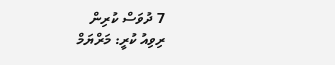7 ދުވަސް ކުރިން
ރިވިއު ކުރީ: މަރްޔަމް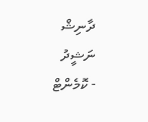ދާނިޝް ނަޝީދު
- ކޮމެންޓް